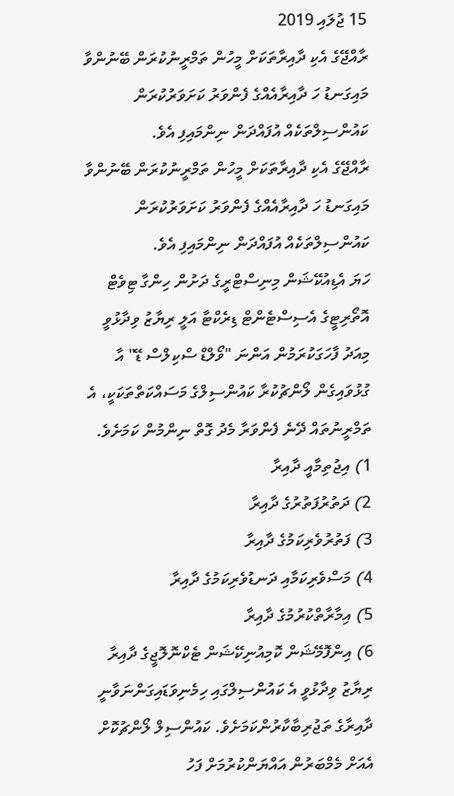15 ޖުލައި 2019
ރާއްޖޭގެ އެކި ދާއިރާތަކަށް މީހުން ތަމްރީނުކުރަން ބޭނުންވާ މައިގަނޑު ހަ ދާއިރާއެއްގެ ފެންވަރު ކަށަވަރުކުރަން ކައުންސިލްތަކެއް އުފައްދަން ނިންމައިފި އެވެ.
ރާއްޖޭގެ އެކި ދާއިރާތަކަށް މީހުން ތަމްރީނުކުރަން ބޭނުންވާ މައިގަނޑު ހަ ދާއިރާއެއްގެ ފެންވަރު ކަށަވަރުކުރަން ކައުންސިލްތަކެއް އުފައްދަން ނިންމައިފި އެވެ.
ހަޔަ އެޑިއުކޭޝަން މިނިސްޓްރީގެ ދަށުން ހިންގާ ޓިވެޓް އޮތޯރިޓީގެ އެސިސްޓެންޓް ޑިރެކްޓާ އަލީ ރިޔާޒު ވިދާޅުވީ މިއަދު ފާހަގަކުރަމުން އަންނަ "ވޯލްޑް ސްކިލްސް ޑޭ" އާ ގުޅުވައިގެން ލޯންޗުކުރާ ކައުންސިލްގެ މަސައްކަތްތަކަކީ، އެ ތަމްރީނުތައް ދޭނެ ފެންވަރާ މެދު ގޮތް ނިންމުން ކަމަށެވެ.
1) އިޖުތިމާއީ ދާއިރާ
2) ދަތުރުފަތުރުގެ ދާއިރާ
3) ފަތުރުވެރިކަމުގެ ދާއިރާ
4) މަސްވެރިކަމާއި ދަނޑުވެރިކަމުގެ ދާއިރާ
5) އިމާރާތްކުރުމުގެ ދާއިރާ
6) އިންފޮމޭޝަން ކޮމިއުނިކޭޝަން ޓެކްނޮލޮޖީގެ ދާއިރާ
ރިޔާޒު ވިދާޅުވީ އެ ކައުންސިލްގައި ހިމެނިވަޑައިގަންނަވާނީ ދާއިރާގެ ތަޖުރިބާކާރުންކަމަށެވެ. ކައުންސިލް ލޯންޗުކޮށް އެއަށް މެމްބަރުން އައްޔަންކުރުމަށް ފަހު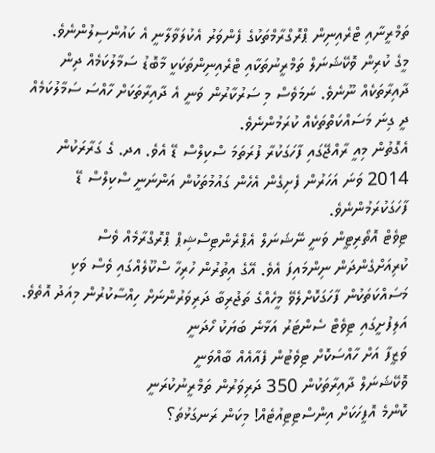ތަމްރީނާއި ޓްރެއިނިން ޕްރޮގްރާމްތަކުގެ ފެންވަރު އެކުލަވާލާނީ އެ ކައުންސިލުންނެވެ.
މީގެ ކުރިން ވޮކޭޝަނަލް ތަމްރީނުތަކާއި ޓްރެއިނިންތަކަކީ މާބޮޑު ސަމާލުކަމެއް ދިން ދާއިރާތަކެއް ނޫނެވެ. ނަމަވެސް މި ސަރުކާރުން ވަނީ އެ ދާއިރާތަކަށް ހާއްސަ ސަމާލުކަމެއް ދީ ގިނަ މަސައްކަތްތަކެއް ކުރަމުންނެވެ.
އެގޮތުން މިއީ ރާއްޖޭގައި ފާހަގަކުރާ ފުރަތަމަ ސްކިލްސް ޑޭ އެވެ. އދ. ގެ ގަރާރަކުން 2014 ވަނަ އަހަރުން ފެށިގެން އެހެން ގައުމުތަކުން އަންނަނީ ސްކިލްސް ޑޭ ފާހަގަކުރަމުންނެވެ.
ޓިވެޓް އޮތޯރިޓީން ވަނީ ނޭޝަނަލް އެޕްރެންޓިސްޝިޕް ޕްރޮގްރާމެއް ވެސް ކުރިއަށްގެންދަން ނިންމައިފަ އެވެ. އޭގެ އިތުރުން ހުރިހާ ސްކޫލެއްގައި ވެސް ވަކި މަސައްކަތަކުން ފާހަގަކޮށްލެވޭ މީހެއްގެ ތަޖުރިބާ ދަރިވަރުންނަށް ހިއްސާކުރުން މިއަދު އޮތެވެ.
އަލިފުށީގައި ޓިވެޓް ސެންޓަރު އަޅާނެ ބަޔަކު ހޯދަނީ
ވަޒީފާ އަށް ހާއްސަކޮށް ޓިވެޓުން ފެއާއެއް ބާއްވަނީ
ވޮކޭޝަނަލް ދާއިރާތަކުން 350 ދަރިވަރުން ތަމްރީނުކުރަނީ
ކޮންމެ އޮފީހަކަށް އިންސްޓިޓިއުޓެއް! މިކަން ރަނގަޅުތަ؟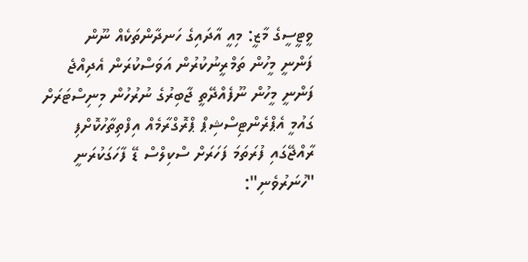ވީޓީސީގެ މާޒީ: މިއީ އާދައިގެ ހަނދާންތަކެއް ނޫން
ފަންނީ މީހުން ތަމްރީނުކުރުން އަވަސްކުރަން އެދިއްޖެ
ފަންނީ މީހުން ނޫފެއްދޭތީ ޖާބިރުގެ ނުރުހުން މިނިސްޓަރަށް
ގައުމީ އެޕްރެންޓިސްޝިޕް ޕްރޮގްރާމެއް އިފްތިތާހުކޮށްފި
ރާއްޖޭގައި ފުރަތަމަ ފަހަރަށް ސްކިލްސް ޑޭ ފާހަގަކުރަނީ
"ހުނަރުވެނި":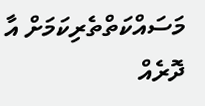މަސައްކަތްތެރިކަމަށް އާ ދޮރެއް